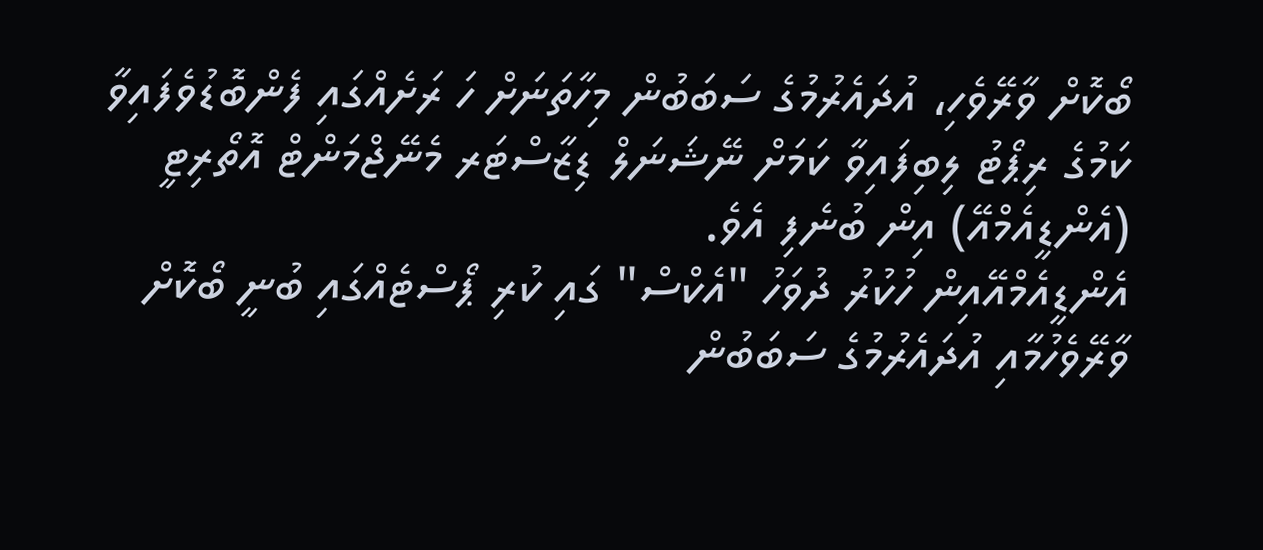ބޯކޮށް ވާރޭވެހި، އުދައެރުމުގެ ސަބަބުން މިހާތަނަށް ހަ ރަށެއްގައި ފެންބޮޑުވެފައިވާ ކަމުގެ ރިޕޯޓު ލިބިފައިވާ ކަމަށް ނޭޝަނަލް ޑިޒާސްޓަރ މެނޭޖްމަންޓް އޮތޯރިޓީ (އެންޑީއެމްއޭ) އިން ބުނެފި އެވެ.
އެންޑީއެމްއޭއިން ހުކުރު ދުވަހު "އެކްސް" ގައި ކުރި ޕޯސްޓެއްގައި ބުނީ ބޯކޮށް ވާރޭވެހުމާއި އުދައެރުމުގެ ސަބަބުން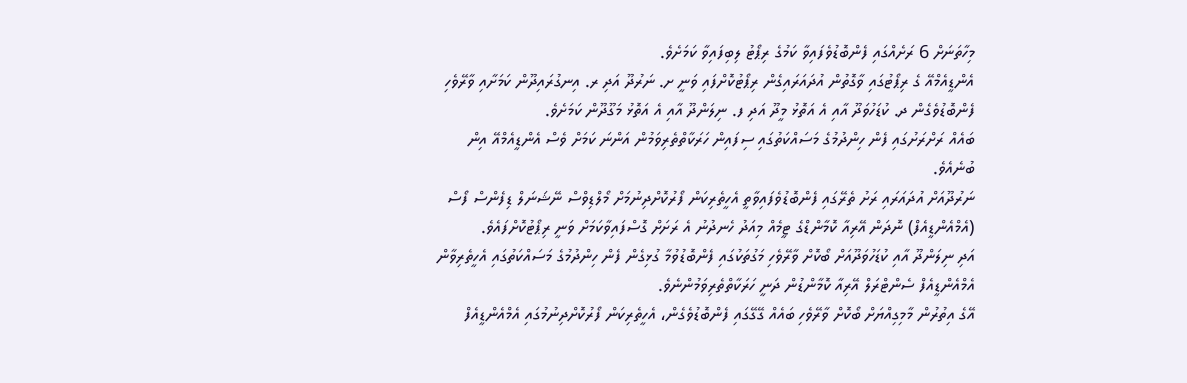މިހާތަނަށް 6 ރަށެއްގައި ފެންބޮޑުވެފައިވާ ކަމުގެ ރިޕޯޓު ލިބިފައިވާ ކަމަށެވެ.
އެންޑީއެމްއޭ ގެ ރިޕޯޓުގައި ވާގޮތުން އުދައަރައިގެން ރިޕޯޓުކޮށްފައި ވަނީ ށ. ނަރުދޫ އަދި ރ. އިނގުރައިދޫން ކަމަށާއި ވާރޭވެހި ފެންބޮޑުވެގެން ދ. ކުޑަހުވަދޫ އާއި އެ އަތޮޅު މީދޫ އަދި ފ. ނިލަންދޫ އާއި އެ އަތޮޅު މަގޫދޫން ކަމަށެވެ.
ބައެއް ރަށްރަށުގައި ފެން ހިންދުމުގެ މަސައްކަތުގައި ސިފައިން ހަރަކާތްތެރިވަމުން އަންނަ ކަމަށް ވެސް އެންޑީއެމްއޭ އިން ބުނެއެވެ.
ނަރުދޫއަށް އުދައަރައި ރަށު ތެރޭގައި ފެންބޮޑުވެފައިވާތީ އެހީތެރިކަން ފޯރުކޮށްދިނުމަށް މޯލްޑިވްސް ނޭޝަނަލް ޑިފެންސް ފޯސް (އެމްއެންޑީއެފް) ނޮދަން އޭރިއާ ކޮމާންޑްގެ ޓީމެއް މިއަދު ހެނދުނު އެ ރަށަށް ގޮސްފައިވާކަމަށް ވަނީ ރިޕޯޓުކޮށްފައެވެ.
އަދި ނިލަންދޫ އާއި ކުޑަހުވަދޫއަށް ބޯކޮށް ވާރޭވެހި މަގުތަކުގައި ފެންބޮޑުވުމާ ގުޅިގެން ފެން ހިންދުމުގެ މަސައްކަތުގައި އެހީތެރިވާން އެމްއެންޑީއެފް ސެންޓްރަލް އޭރިއާ ކޮމާންޑުން ދަނީ ހަރަކާތްތެރިވަމުންނެވެ.
އޭގެ އިތުރުން މާމިގިއްޔަށް ބޯކޮށް ވާރޭވެހި ބައެއް ގޭގޭގައި ފެންބޮޑުވެގެން، އެހީތެރިކަން ފޯރުކޮށްދިނުމުގައި އެމްއެންޑީއެފް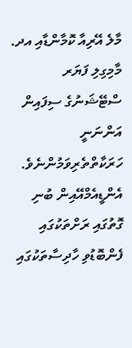މާލެ އޭރިއާ ކޮމާންޑާއި އދ. މާމިގިލި ފަޔަރ ސްޓޭޝަނުގެ ސިފައިން އަންނަނީ ހަރަކާތްތެރިވަމުންނެވެ.
އެންޑީއެމްއޭއިން ބުނި ގޮތުގައި ރަށްތަކުގައި ފެންބޮޑުވި ހާދިސާތަކުގައި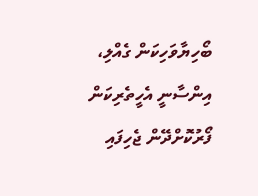ބޯހިޔާވަހިކަން ގެއްލި، އިންސާނީ އެހީތެރިކަން ފޯރުކޮށްދޭން ޖެހިފައި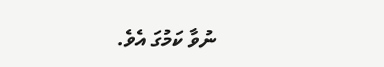ނުވާ ކަމުގަ އެވެ.